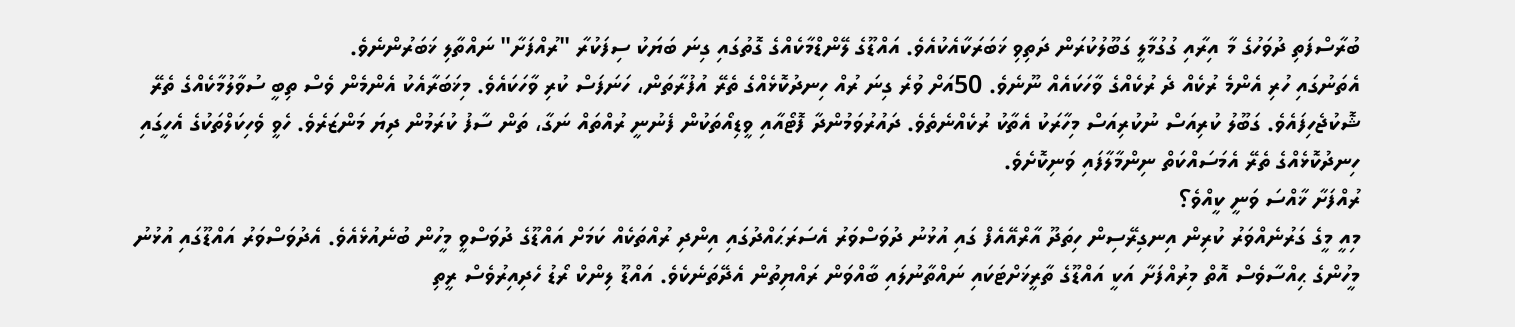ބުރާސްފަތި ދުވަހުގެ މާ އިރާއި ގުގުމާލީ ގަބޫލުކުރަން ދަތިވި ޚަބަރަކާއެކުއެވެ. އައްޑޫގެ ލޭންޑްމާކެއްގެ ގޮތުގައި ގިނަ ބަޔަކު ސިފަކުރާ "ރުއްފަށާ" ނައްތާލި ޚަބަރުންނެވެ.
އެތަނުގައި ހުރި އެންމެ ރުކެއް ދެ ރުކެއްގެ ވާހަކައެއް ނޫނެވެ. 50އަށް ވުރެ ގިނަ ރުއް ހިނދުކޮޅެއްގެ ތެރޭ އުފުރާތަން، ހަނަފަސް ކުރި ވާހަކައެވެ. މިޚަބަރާއެކު އެންމެން ވެސް ތިބީ ސުވާލުމާކެއްގެ ތެރޭ ޝޮކުޖެހިފައެވެ. ގަބޫލު ކުރިއަސް ނުކުރިއަސް މިހާރަކު އެތާކު ރުކެއްނެތެވެ. ދައުރުވަމުންދާ ފޮޓޯއާއި ވީޑިއޯތަކުން ފެނުނީ ރުއްތައް ނަގާ، ތަން ސާފު ކުރަމުން ދިޔަ މަންޒަރެވެ. ހެވީ ވެހިކަލްތަކުގެ އެހީގައި ހިނދުކޮޅެއްގެ ތެރޭ އެމަސައްކަތް ނިންމާލާފައި ވަނިކޮށެވެ.
ރުއްފަށާ ޚާއްސަ ވަނީ ކީއްވެ؟
މިއީ މީގެ ގަރުނެއްވަރު ކުރިން އިނގިރޭސިން ހިތަދޫ އާރްއޭއެފް ގައި އުޅުނު ދުވަސްވަރު އެސަރަޙައްދުގައި އިންދި ރުއްތަކެއް ކަމަށް އައްޑޫގެ ދުވަސްވީ މީހުން ބުނެއުޅެއެވެ. އެދުވަސްވަރު އައްޑޫގައި އުޅުނު މީހުންގެ ޙިއްސާވެސް އޮތް މިރުއްފަށާ އަކީ އައްޑޫގެ ތާރީޚަށްޓަކައި ނައްތާނުލައި ބާއްވަން ރައްޔިތުން އެދޭތަނެކެވެ. އައްޑޫ ލިންކް ރޯޑު ހެދިއިރުވެސް ރީތި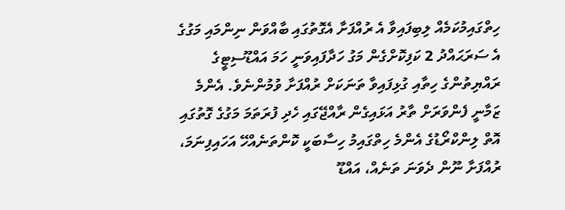ހިތްގައިމުކަމެއް ލިބިފައިވާ އެ ރުއްފަށާ އެގޮތުގައި ބާއްވަން ނިންމައި މަގުގެ އެ ސަރަޙައްދު 2 ކަފިކޮށްގެން މަގު ހަދާފައިވަނީ ހަމަ އައްޑޫސިޓީގެ ރައްޔިތުންގެ ހިތާއި ގުޅިފައިވާ ތަނަކަށް ރުއްފަށާ ވުމުންނެވެ. އެންމެ ޒަމާނީ ފެންވަރަށް ތާރު އަޅައިގެން ރާއްޖޭގައި ހެދި ފުރަތަމަ މަގުގެ ގޮތުގައި އޮތް ލިންކްރޯޑުގެ އެންމެ ހިތްގައިމު ހިސާބަކީ ކޮންތަނެއްހޭ އަހައިފިނަމަ، ރުއްފަށާ ނޫން ދެވަނަ ތަނެއް، އައްޑޫ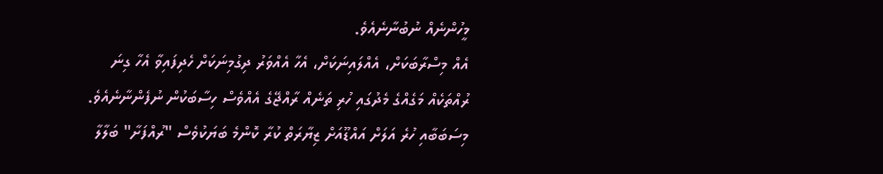މީހުންނެއް ނުބުނާނެއެވެ.
އެއް މިސްރާބަކަށް، އެއްލައިނަކަށް، އެހާ އެއްވަރު ދިގުމިނަކަށް ހެދިފައިވާ އެހާ ގިނަ ރުއްތަކެއް މަގެއްގެ މެދުގައި ހުރި ތަނެއް ރާއްޖޭގެ އެއްވެސް ހިސާބަކުން ނުފެންނާނެއެވެ. މިސަބަބާއި ހުރެ އަލަށް އައްޑޫއަށް ޒިޔާރަތް ކުރާ ކޮންމެ ބަޔަކުވެސް "ރުއްފަށާ" ބަލާލާ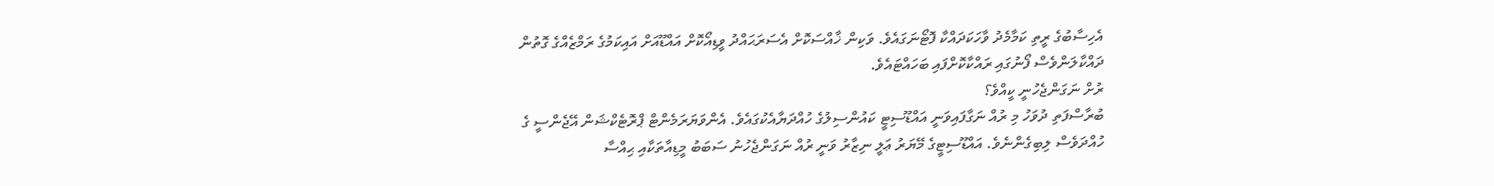އެހިސާބުގެ ރީތި ކަމާމެދު ވާހަކަދައްކާ ފޮޓޯނަގައެވެ. ވަކިން ޚާއްސަކޮށް އެސަރަޙައްދު ވީޑިއޯކޮށް އައްޑޫއަށް އައިކަމުގެ ރަމްޒެއްގެ ގޮތުން ދައްކާލަންވެސް ފޯނުގައި ރައްކާކޮށްފައި ބަހައްޓައެވެ.
ރުށް ނަގަންޖެހުނީ ކީއްވެ؟
ބުރާސްފަތި ދުވަހު މި ރުއް ނަގާފައިވަނީ އައްޑޫސިޓީ ކައުންސިލުގެ ހުއްދަޔާއެކުގައެވެ. އެންވަޔަރަމެންޓް ޕްރޮޓެކްޝަން އޭޖެންސީ ގެ ހުއްދަވެސް ލިބިގެންނެވެ. އައްޑޫސިޓީގެ މޭޔަރު ޢަލީ ނިޒާރު ވަނީ ރުއް ނަގަންޖެހުނު ސަބަބު މީޑިއާތަކާއި ޙިއްސާ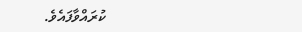ކުރައްވާފައެވެ.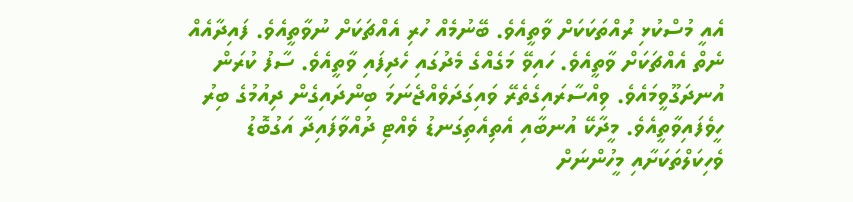އެއީ މުސްކުޅި ރުއްތަކަކަށް ވާތީއެވެ. ބޭނުމެއް ހުރި އެއްޗަކަށް ނުވާތީއެވެ. ފައިދާއެއް ނެތް އެއްޗަކަށް ވާތީއެވެ. ހައިވޭ މަގެއްގެ މެދުގައި ހެދިފައި ވާތީއެވެ. ސާފު ކުރަން އުނދަގޫވީމައެވެ. ވިއްސާރައިގެތެރޭ ވައިގަދަވެއްޖެނަމަ ބިންދައިގެން ދިއުމުގެ ބިރު ހީވެފައިވާތީއެވެ. މީދާކޭ އުނބާއި އެތިއެތިގަނޑު ވެއްޓި ދުއްވާފައިދާ އަގުބޮޑު ވެހިކަލްތަކަށާއި މީހުންނަށް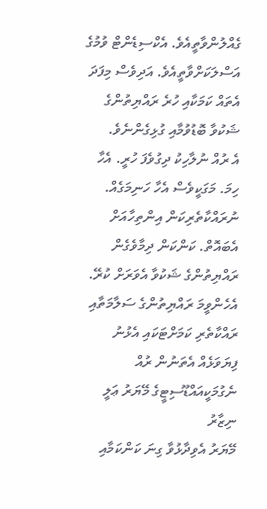ގެއްލުންވާތީއެވެ. އެކްސިޑެންޓް ވުމުގެ އަސްލަކަށްވާތީއެވެ. އަދިވެސް މިފަދަ އެތައް ކަމަކާއި ހުރެ ރައްޔިތުންގެ ޝަކުވާ ބޮޑުވުމާއި ގުޅިގެންނެވެ.
އެ ރުއް ނުލާހިކު ދިގުވެފަ ހުރީ. އެހާ ހިމަ. މަގަކީވެސް އެހާ ހަނިމަގެއް. ނުރައްކާތެރިކަން އިންތިހާއަށް އެބައޮތް. ކަންކަން ދިމާވެގެން ރައްޔިތުންގެ ޝަކުވާ އެވަރަށް ކުރޭ. އެހެންވީމަ ރައްޔިތުންގެ ސަލާމަތާއި ރައްކާތެރި ކަމަށްޓަކައި އެޅުނު ފިޔަވަޅެއް އެތަނުން ރުއް ނެގުމަކީއައްޑޫސިޓީގެ މޭޔަރު ޢަލީ ނިޒާރު
މޭޔަރު އެވިދާޅުވާ ގިނަ ކަންކަމާއި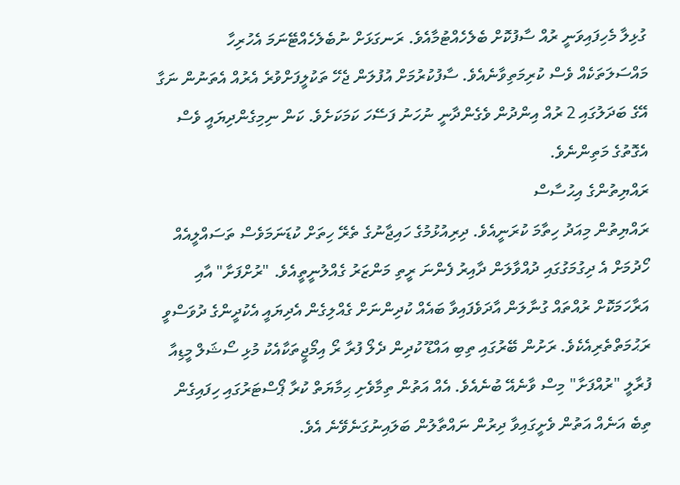ގުޅިލާ މެހިފައިވަނީ ރުއް ސާފުކޮށް ބެލެހެއްޓުމާއެވެ. ރަނގަޅަށް ނުބެލެހެއްޓޭނަމަ އެހުރިހާ މައްސަލަތަކެއް ވެސް ކުރިމަތިވާނެއެވެ. ސާފުކުރުމަށް އުފުލަން ޖެހޭ ތަކުލީފަށްވުރެ އެރުއް އެތަނުން ނަގާ އޭގެ ބަދަލުގައި 2 ރުއް އިންދުން ވެގެންދާނީ ނުހަނު ފަސޭހަ ކަމަކަށެވެ. ކަން ނިމިގެންދިޔައީ ވެސް އެގޮތުގެ މަތިންނެވެ.
ރައްޔިތުންގެ އިޙުސާސް
ރައްޔިތުން މިއަދު ހިތާމަ ކުރަނީއެވެ. ދިރިއުޅުމުގެ ހައިޖާނުގެ ތެރޭ ހިތަށް ކުޑަނަމަވެސް ތަސައްލީއެއް ހޯދުމަށް އެ ދިގުމަގުގައި ދުއްވާލަން ދާއިރު ފެންނަ ރީތި މަންޒަރު ގެއްލުނީތީއެވެ. "ރުށްފަށާ" އާއި އަރާހަމަކޮށް ރުއްތައް ގުނާލަން އާދަވެފައިވާ ބައެއް ކުދިންނަށް ގެއްލިގެން އެދިޔައީ އެކުދީންގެ ދުވަސްވީ ރަޙުމަތްތެރިއެކެވެ. ރަށުން ބޭރުގައި ތިބި އައްޑޫ ކުދިން ދެލޯ ފުރާ ރޯ އިމޯޖީތަކާއެކު މުޅި ސޯޝަލް މީޑިއާ ފުރާލީ "ރުއްފަށާ" މިސް ވާނެއޭ ބުނެއެވެ. އެއް އަތުން ތިމާވެށި ޙިމާޔަތް ކުރާ ޕޯސްޓަރުގައި ހިފައިގެން ތިބެ އަނެއް އަތުން ވެށީގައިވާ ދިރުން ނައްތާލުން ބަލައިނުގަނެވޭނެ އެވެ.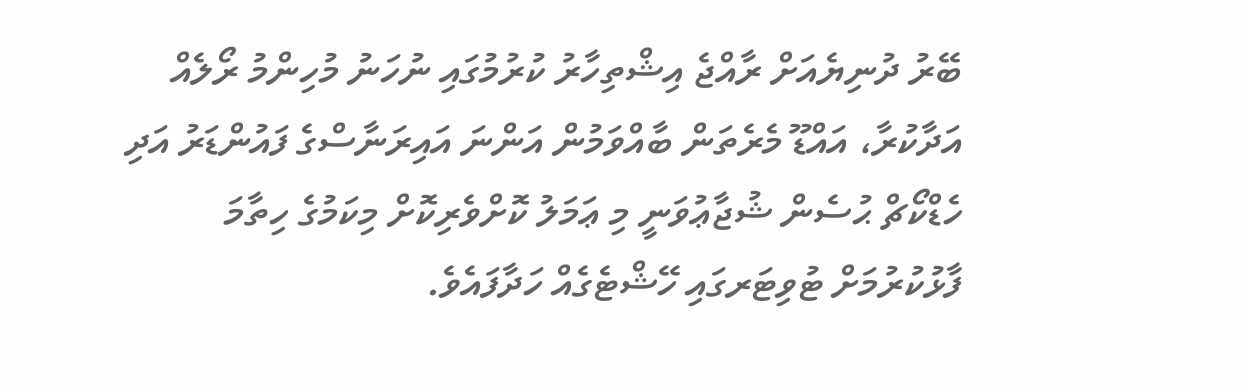ބޭރު ދުނިޔެއަށް ރާއްޖެ އިޝްތިހާރު ކުރުމުގައި ނުހަނު މުހިންމު ރޯލެއް އަދާކުރާ، އައްޑޫ މެރެތަން ބާއްވަމުން އަންނަ އައިރަނާސްގެ ފައުންޑަރު އަދި ހެޑްކޯޗް ޙުސެން ޝުޖާޢުވަނީ މި ޢަމަލު ކޮށްވެރިކޮށް މިކަމުގެ ހިތާމަ ފާޅުކުރުމަށް ޓުވިޓަރގައި ހޭޝްޓެގެއް ހަދާފައެވެ.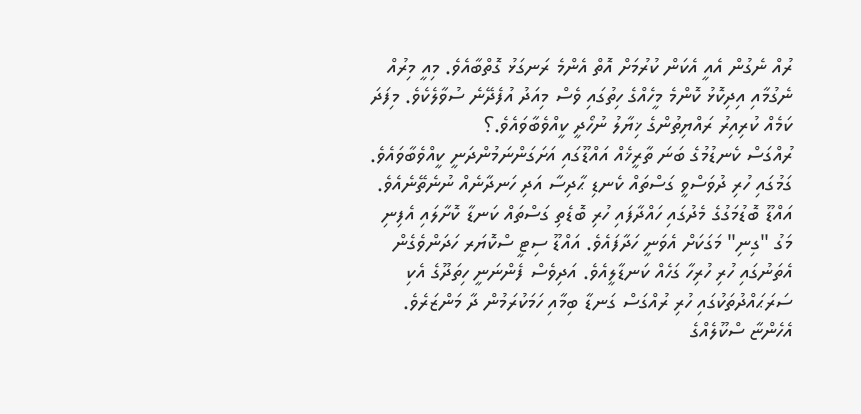ރުއް ނެގުން އެއީ އެކަން ކުރުމަށް އޮތް އެންމެ ރަނގަޅު ގޮތްބާއެވެ. މިއީ މިރުއް ނެގުމާއި އިދިކޮޅު ކޮންމެ މީހެއްގެ ހިތުގައި ވެސް މިއަދު އުފެދޭނެ ސުވާލެކެވެ. މިފަދަ ކަމެއް ކުރިއިރު ރައްޔިތުންގެ ޚިޔާލު ނުހޯދީ ކީއްވެބާވައެވެ.؟
ރުއްގަސް ކެނޑުމުގެ ބަނަ ތާރީޚެއް އައްޑޫގައި އަށަގަންނަމުންދަނީ ކީއްވެބާވައެވެ. ގަމުގައި ހުރި ދުވަސްވީ ގަސްތައް ކެނޑި ޙާދިސާ އަދި ހަނދާނެއް ނުނެތޭނެއެވެ. އައްޑޫ ބޮޑުމަގުގެ މެދުގައި ހައްދާފައި ހުރި ބޮޑެތި ގަސްތައް ކަނޑާ ކޮށާލައި އެފިނި މަގު "ގިނި" މަގަކަށް އެވަނީ ހަދާފައެވެ. އައްޑޫ ސިޓީ ސްކޮޔަރ ހަދަންވެގެން އެތަނުގައި ހުރި ހުރިހާ ގަހެއް ކަނޑާލީއެވެ. އަދިވެސް ފެންނަނީ ހިތަދޫގެ އެކި ސަރަޙައްދުތަކުގައި ހުރި ރުއްގަސް ގަނޑާ ބިމާއި ހަމަކުރަމުން ދާ މަންޒަރެވެ. އެހެންޏާ ސްކޫލެއްގެ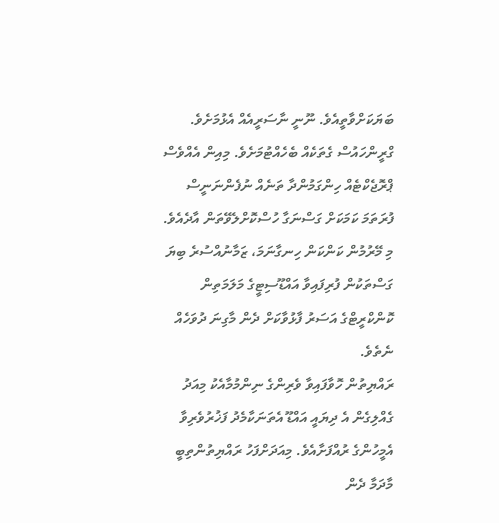ބަޔަކަށްވާތީއެވެ. ނޫނީ ނާސަރީއެއް އެޅުމަށެވެ. ގްރީންހައުސް ގެތަކެއް ބެހެއްޓުމަށެވެ. މިއިން އެއްވެސް ޕްރޮޖެކްޓެއް ހިންގަމުންދާ ތަނެއް ނުފެންނަނީސް ފުރަތަމަ ކަމަކަށް ގަސްނަގާ ހުސްކޮށްލެވޭތަން އާދެއެވެ.
މި މޭރުމުން ކަންކަން ހިނގާނަމަ، ޒަމާނުއްސުރެ ބިޔަ ގަސްތަކުން ފުރިފައިވާ އައްޑޫސިޓީގެ މަލަމަތިން ކޮންކްރީޓްގެ އަސަރު ފާޅުވާކަށް ދެން މާގިނަ ދުވަހެއް ނެތެވެ.
ރައްޔިތުން ހޮވާފައިވާ ވެރިންގެ ނިންމުމާއެކު މިއަދު ގެއްލިގެން އެ ދިޔައީ އައްޑޫ އެތަނަކާމެދު ފަޚުރުވެރިވާ އެމީހުންގެ ރުއްފަށާއެވެ. މިއަދަށްފަހު ރައްޔިތުންތިބީ މާދަމާ ދެން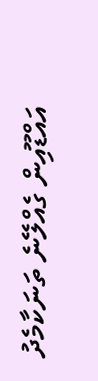އައްޑޫއިން ގެއްލޭނެ ތަނަކާމެދު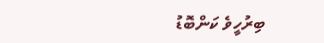ބިރުހީވެ ކަންބޮޑު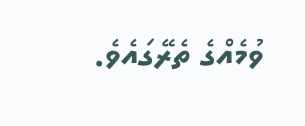ވުމެއްގެ ތެރޭގައެވެ.